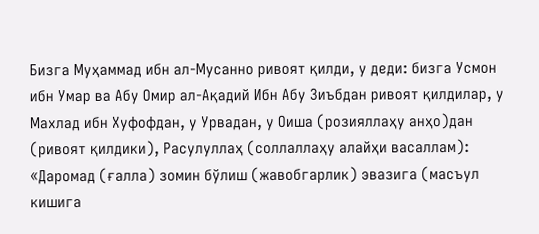Бизга Муҳаммад ибн ал-Мусанно ривоят қилди, у деди: бизга Усмон ибн Умар ва Абу Омир ал-Ақадий Ибн Абу Зиъбдан ривоят қилдилар, у Махлад ибн Хуфофдан, у Урвадан, у Оиша (розияллаҳу анҳо)дан (ривоят қилдики), Расулуллаҳ (соллаллаҳу алайҳи васаллам): «Даромад (ғалла) зомин бўлиш (жавобгарлик) эвазига (масъул кишига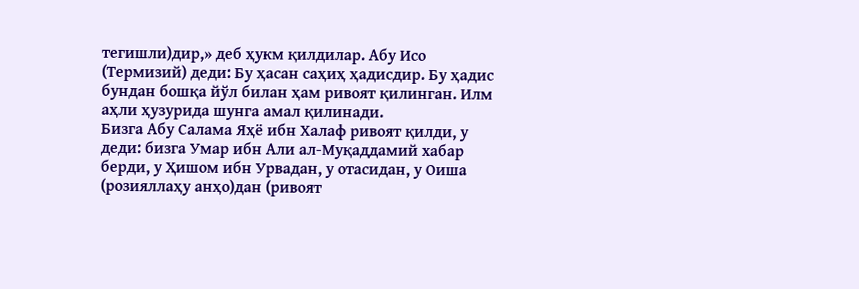тегишли)дир,» деб ҳукм қилдилар. Абу Исо (Термизий) деди: Бу ҳасан саҳиҳ ҳадисдир. Бу ҳадис бундан бошқа йўл билан ҳам ривоят қилинган. Илм аҳли ҳузурида шунга амал қилинади.
Бизга Абу Салама Яҳё ибн Халаф ривоят қилди, у деди: бизга Умар ибн Али ал-Муқаддамий хабар берди, у Ҳишом ибн Урвадан, у отасидан, у Оиша (розияллаҳу анҳо)дан (ривоят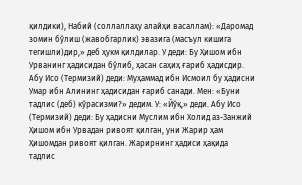қилдики), Набий (соллаллаҳу алайҳи васаллам): «Даромад зомин бўлиш (жавобгарлик) эвазига (масъул кишига тегишли)дир,» деб ҳукм қилдилар. У деди: Бу Ҳишом ибн Урванинг ҳадисидан бўлиб, ҳасан саҳиҳ ғариб ҳадисдир. Абу Исо (Термизий) деди: Муҳаммад ибн Исмоил бу ҳадисни Умар ибн Алининг ҳадисидан ғариб санади. Мен: «Буни тадлис (деб) кўрасизми?» дедим. У: «Йўқ,» деди. Абу Исо (Термизий) деди: Бу ҳадисни Муслим ибн Холид аз-Занжий Ҳишом ибн Урвадан ривоят қилган, уни Жарир ҳам Ҳишомдан ривоят қилган. Жарирнинг ҳадиси ҳақида тадлис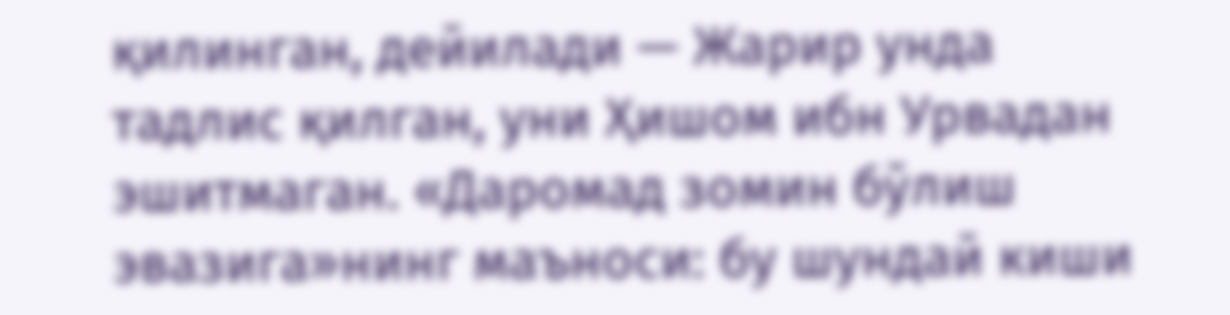қилинган, дейилади — Жарир унда тадлис қилган, уни Ҳишом ибн Урвадан эшитмаган. «Даромад зомин бўлиш эвазига»нинг маъноси: бу шундай киши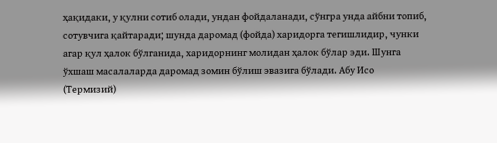ҳақидаки, у қулни сотиб олади, ундан фойдаланади, сўнгра унда айбни топиб, сотувчига қайтаради; шунда даромад (фойда) харидорга тегишлидир, чунки агар қул ҳалок бўлганида, харидорнинг молидан ҳалок бўлар эди. Шунга ўхшаш масалаларда даромад зомин бўлиш эвазига бўлади. Абу Исо (Термизий)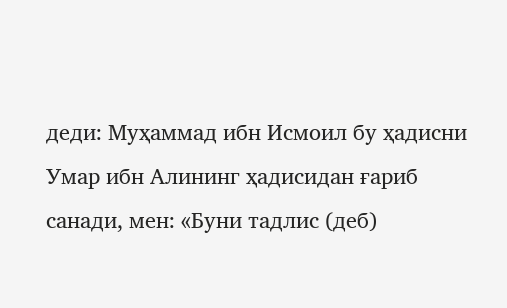деди: Муҳаммад ибн Исмоил бу ҳадисни Умар ибн Алининг ҳадисидан ғариб санади, мен: «Буни тадлис (деб)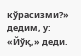кўрасизми?» дедим, у: «Йўқ,» деди.